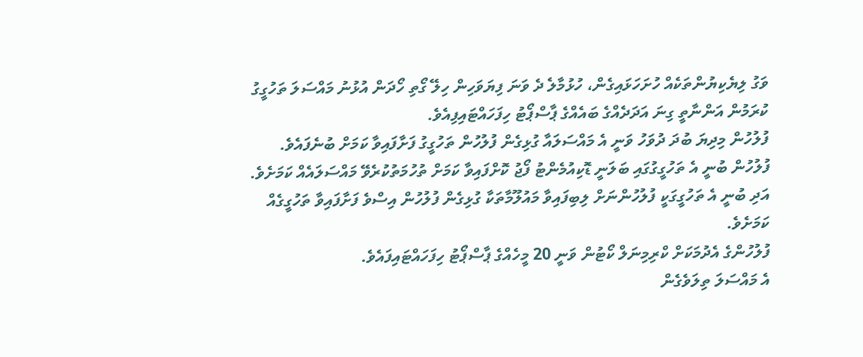ވަގު ލިޔެކިޔުންތަކެއް ހުށަހަޅައިގެން، ހުޅުމާލެ ދެ ވަނަ ފިޔަވަހިން ހިލޭ ގޯތި ހޯދަން އުޅުނު މައްސަލަ ތަހުގީގު ކުރަމުން އަންނާތީ ގިނަ އަދަދެއްގެ ބައެއްގެ ޕާސްޕޯޓު ހިފަހައްޓައިފިއެވެ.
ފުލުހުން މިދިޔަ ބުދަ ދުވަހު ވަނީ އެ މައްސަލައާ ގުޅިގެން ފުލުހުން ތަހުގީގު ފަށާފައިވާ ކަމަށް ބުނެފައެވެ. ފުލުހުން ބުނީ އެ ތަހުގީގުގައި ބަލަނީ ޑޮކިއުމެންޓު ފޯޖު ކޮށްފައިވާ ކަމަށް ތުހުމަތުކުރެވޭ މައްސަލައެއް ކަމަށެވެ. އަދި ބުނީ އެ ތަހުގީގަކީ ފުލުހުންނަށް ލިބިފައިވާ މައުލޫމާތަކާ ގުޅިގެން ފުލުހުން އިސްވެ ފަށާފައިވާ ތަހުގީގެއް ކަމަށެވެ.
ފުލުހުންގެ އެދުމަކަށް ކްރިމިނަލް ކޯޓުން ވަނީ 20 މީހެއްގެ ޕާސްޕޯޓު ހިފަހައްޓައިފައެވެ.
އެ މައްސަލަ ތިލަވެގެން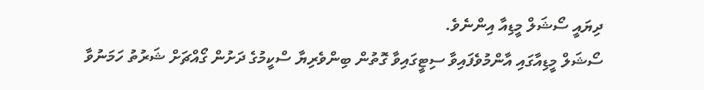ދިޔައީ ސޯޝަލް މީޑިއާ އިންނެވެ.
ސޯޝަލް މީޑިއާގައި އާންމުވެފައިވާ ސިޓީގައިވާ ގޮތުން ބިންވެރިޔާ ސްކީމުގެ ދަށުން ގޯއްޗަށް ޝަރުތު ހަމަނުވާ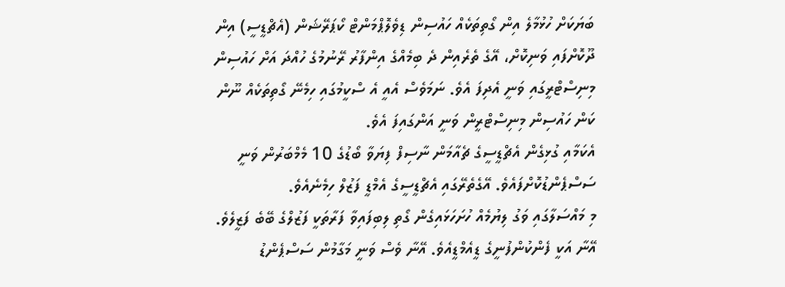ބަޔަކަށް ހުޅުމާލެ އިން ގޯތިތަކެއް ހައުސިން ޑިވެލޮޕްމަންޓް ކޯޕަރޭޝަން (އެޗްޑީސީ) އިން ދޫކޮށްފައި ވަނިކޮށް، އޭގެ ތެރެއިން ދެ ބިމެއްގެ އިންފާރު ރޭނުމުގެ ހުއްދަ އަށް ހައުސިން މިނިސްޓްރީގައި ވަނީ އެދިފަ އެވެ. ނަމަވެސް އެއީ އެ ސްކީމުގައި ހިމެނޭ ގޯތިތަކެއް ނޫން ކަން ހައުސިން މިނިސްޓްރީން ވަނީ އަންގައިފަ އެވެ.
އެކަމާއި ގުޅިގެން އެޗްޑީސީގެ ޗެއާމަން ނާސިފް ފިޔަވާ ބޯޑުގެ 10 މެމްބަރުން ވަނީ ސަސްޕެންޑުކޮށްފައެވެ. އޭގެތެރޭގައި އެޗްޑީސީގެ އެމްޑީ ފަޒުލް ހިމެނެއެވެ.
މި މައްސަލާގައި ވަގު ލިޔުމެއް ހުށަހަޅައިގެން ގޯތި ލިބިފައިވާ ފަރާތަކީ ފަޒުލްގެ ބޭބެ ފަޒީލެވެ. އޭނާ އަކީ ފެންކުންފުނީގެ ޑީއެމްޑީއެވެ. އޭނާ ވެސް ވަނީ މަގާމުން ސަސްޕެންޑު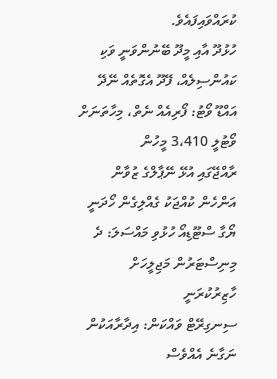ކުރައްވައިފައެވެ.
ހުޅުދޫ އާއި މީދޫ ބޭނުންވަނީ ވަކި ކައުންސިލެއް، ފޭދޫ އެގޮތެއް ނޭދޭ
އައްޑޫ ވޯޓު: ފޯރިއެއް ނެތް، މިހާތަނަށް ވޯޓުލީ 3،410 މީހުން
ރާއްޖޭގައި އުޅޭ ނޭޕާލްގެ ޒުވާން އަންހެން ކުއްޖަކު ގެއްލިގެން ހޯދަނީ
ޔޯގާ ސްޓޫޑިއޯ ހުޅުވި މައްސަލަ: ދެ މިނިސްޓަރުން މަޖިލީހަށް ހާޒިރުކުރަނީ
ސިނގިރޭޓް ވައްކަން: އިދާރާއަކުން ނަގާނެ އެއްވެސް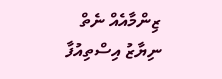ޒިންމާއެއް ނެތް
ނިޔާޒު އިސްތިއުފާ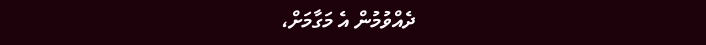ދެއްވުމުން އެ މަގާމަށް،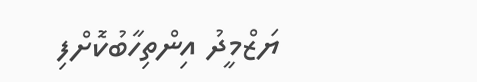ޔަޒްމީދު އިންތިހާބުކޮށްފި